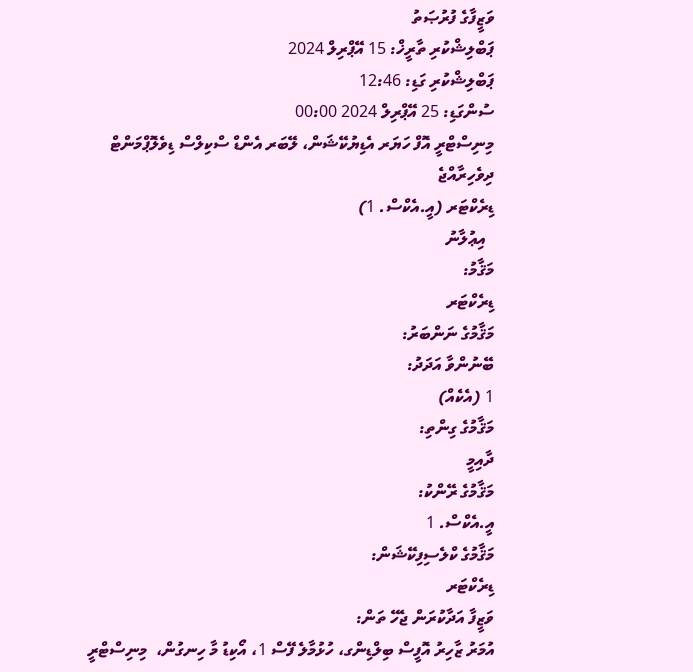ވަޒީފާގެ ފުރުޞަތު
ޕަބްލިޝްކުރި ތާރީޚް: 15 އޭޕްރިލް 2024
ޕަބްލިޝްކުރި ގަޑި: 12:46
ސުންގަޑި: 25 އޭޕްރިލް 2024 00:00
މިނިސްޓްރީ އޮފް ހަޔަރ އެޑިޔުކޭޝަން، ލޭބަރ އެންޑް ސްކިލްސް ޑިވެލޮޕްމަންޓް
ދިވެހިރާއްޖެ
ޑިރެކްޓަރ (އީ.އެކްސް. 1)
  އިޢުލާނު
މަޤާމު:
ޑިރެކްޓަރ
މަޤާމުގެ ނަންބަރު:
ބޭނުންވާ އަދަދު:
1 (އެކެއް)
މަޤާމުގެ ގިންތި:
ދާއިމީ
މަޤާމުގެ ރޭންކު:
އީ.އެކްސް. 1
މަޤާމުގެ ކްލެސިފިކޭޝަން:
ޑިރެކްޓަރ
ވަޒީފާ އަދާކުރަން ޖެހޭ ތަން:
އުމަރު ޒާހިރު އޮފީސް ބިލްޑިންގ، ހުޅުމާލެ ފޭސް 1، އޯކިޑު މާ ހިނގުން،  މިނިސްޓްރީ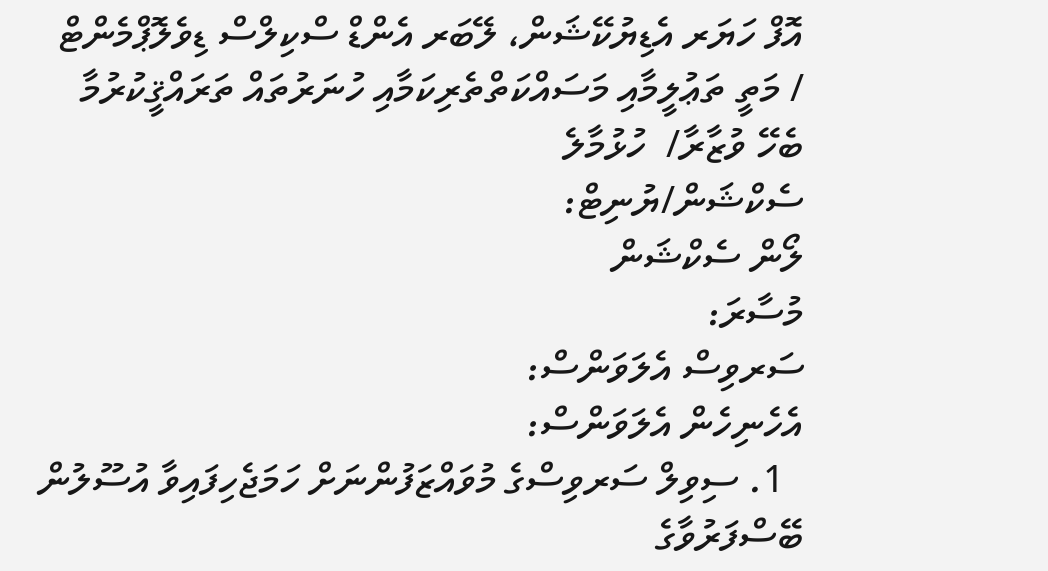އޮފް ހަޔަރ އެޑިޔުކޭޝަން، ލޭބަރ އެންޑް ސްކިލްސް ޑިވެލޮޕްމެންޓް / މަތީ ތަޢުލީމާއި މަސައްކަތްތެރިކަމާއި ހުނަރުތައް ތަރައްޤީކުރުމާ ބެހޭ ވުޒާރާ/  ހުޅުމާލެ
ސެކްޝަން/ޔުނިޓް:
ލޯން ސެކްޝަން
މުސާރަ:
ސަރވިސް އެލަވަންސް:
އެހެނިހެން އެލަވަންސް:
  1. ސިވިލް ސަރވިސްގެ މުވައްޒަފުންނަށް ހަމަޖެހިފައިވާ އުސޫލުން ބޭސްފަރުވާގެ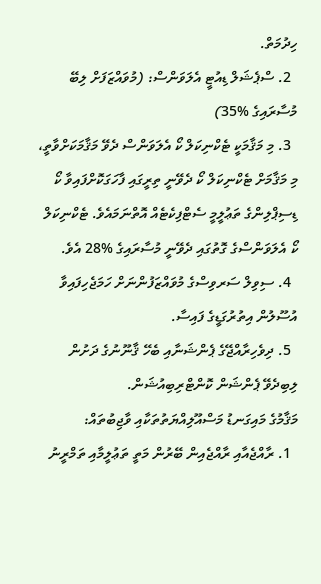ހިދުމަތް.
  2. ސްޕެޝަލް ޑިއުޓީ އެލަވަންސް: (މުވައްޒަފަށް ލިބޭ މުސާރައިގެ %35)
  3. މި މަޤާމަކީ ޓެކްނިކަލް ކޯ އެލަވަންސް ދެވޭ މަޤާމަކަށްވާތީ، މި މަޤާމަށް ޓެކްނިކަލް ކޯ ދެވޭނީ ތިރީގައި ފާހަގަކޮށްފައިވާ ކޯ ޑިސިޕްލިންގެ ތަޢުލީމީ ސެޓްފިކެޓެއް އޮތްނަމައެވެ. ޓެކްނިކަލް ކޯ އެލަވަންސްގެ ގޮތުގައި ދެވޭނީ މުސާރައިގެ %28 އެވެ.
  4. ސިވިލް ސަރވިސްގެ މުވައްޒަފުންނަށް ހަމަޖެހިފައިވާ އުސޫލުން އިތުރުގަޑީގެ ފައިސާ.
  5. ދިވެހިރާއްޖޭގެ ޕެންޝަނާއި ބެހޭ ޤާނޫނުގެ ދަށުން ލިބިދެވޭ ޕެންޝަން ކޮންޓްރިބިއުޝަން.
މަޤާމުގެ މައިގަނޑު މަސްއޫލިއްޔަތުތަކާއި ވާޖިބުތައް:
  1. ރާއްޖެއާއި ރާއްޖެއިން ބޭރުން މަތީ ތަޢުލީމާއި ތަމްރީނު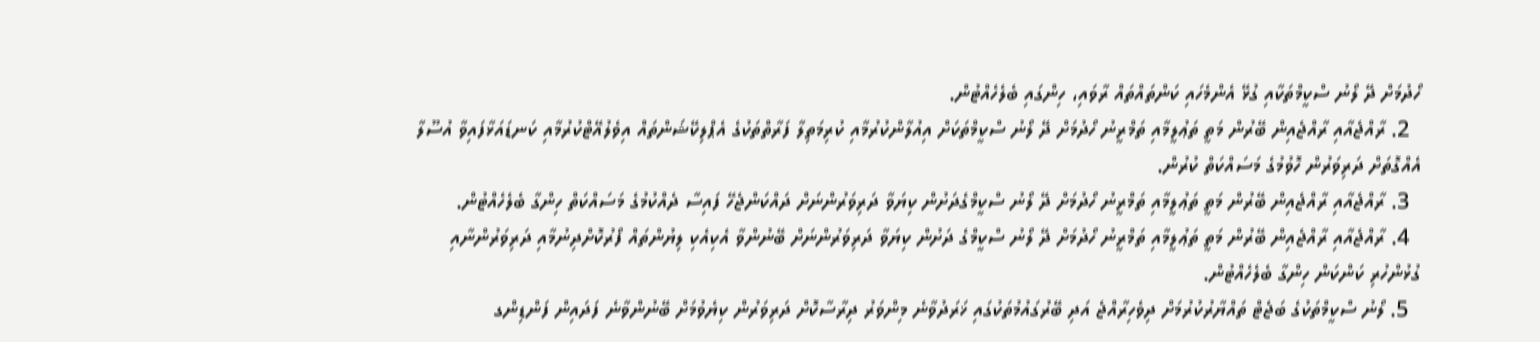ހޯދުމަށް ދޭ ލޯނު ސްކީމްތަކާއި ގުޅޭ އެންމެހައި ކަންތައްތައް ރާވައި، ހިންގައި ބެލެހެއްޓުން.
  2. ރާއްޖެއާއި ރާއްޖެއިން ބޭރުން މަތީ ތަޢުލީމާއި ތަމްރީނު ހޯދުމަށް ދޭ ލޯނު ސްކީމްތަކަށް އިއުލާންކުރުމާއި ކުރިމަތިލާ ފަރާތްތަކުގެ އެޕްލިކޭޝަންތައް އިވެލުއޭޓްކުރުމާއި ކަނޑައަޅާފައިވާ އުސޫލާ އެއްގޮތަށް ދަރިވަރުން ހޮވުމުގެ މަސައްކަތް ކުރުން.
  3. ރާއްޖެއާއި ރާއްޖެއިން ބޭރުން މަތީ ތަޢުލީމާއި ތަމްރީނު ހޯދުމަށް ދޭ ލޯނު ސްކީމްގެދަށުން ކިޔަވާ ދަރިވަރުންނަށް ދައްކަންޖެހޭ ފައިސާ ދެއްކުމުގެ މަސައްކަތް ހިންގާ ބެލެހެއްޓުން.
  4. ރާއްޖެއާއި ރާއްޖެއިން ބޭރުން މަތީ ތަޢުލީމާއި ތަމްރީނު ހޯދުމަށް ދޭ ލޯނު ސްކީމްގެ ދަށުން ކިޔަވާ ދަރިވަރުންނަށް ބޭނުންވާ އެކިއެކި ލިޔުންތައް ފޯރުކޮށްދިނުމާއި ދަރިވަރުންނާއި ގުޅުންހުރި ކަންކަން ހިންގާ ބެލެހެއްޓުން.
  5. ލޯނު ސްކީމްތަކުގެ ބަޖެޓް ތައްޔާރުކުރުމަށް ދިވެހިރާއްޖެ އަދި ބޭރުގައުމުތަކުގައި ޚަރަދުވާނެ މިންވަރު ދިރާސާކޮށް ދަރިވަރުން ކިޔެވުމަށް ބޭނުންވާނެ ފަދައިން ފަންޑިންގ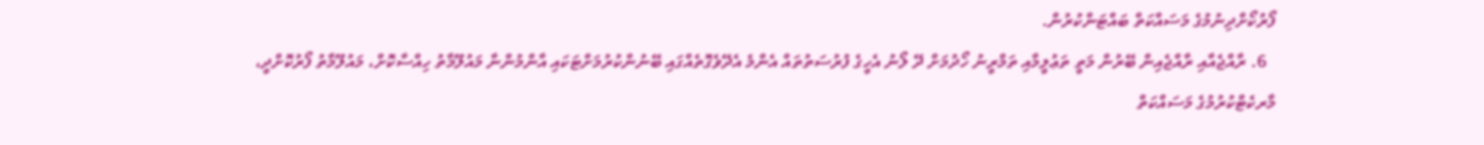ފޯރުކޯށްދިނުމުގެ މަސައްކަތް ބައްޓަންކުރުން.
  6. ރާއްޖެއާއި ރާއްޖެއިން ބޭރުން މަތީ ތަޢުލީމާއި ތަމްރީނު ހޯދުމަށް ދޭ ލޯނު އެހީގެ ފުރުސަތުތައް އެންމެ އެދޭވެގޮތެއްގައި ބޭނުންކުރުމަށްޓަކައި އާންމުންނާ މައުލޫމާތު ހިއްސާކޮށް، މައުލޫމާތު ފޯރުކޮށްދީ، މާރކެޓްކުރުމުގެ މަސައްކަތް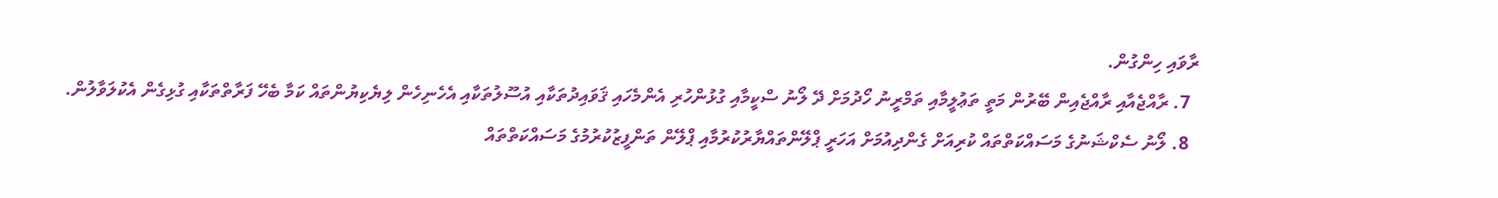ރާވައި ހިންގުން.
  7. ރާއްޖެއާއި ރާއްޖެއިން ބޭރުން މަތީ ތަޢުލީމާއި ތަމްރީނު ހޯދުމަށް ދޭ ލޯނު ސްކީމާއި ގުޅުންހުރި އެންމެހައި ޤަވައިދުތަކާއި އުސޫލުތަކާއި އެހެނިހެން ލިޔެކިޔުންތައް ކަމާ ބެހޭ ފަރާތްތަކާއި ގުޅިގެން އެކުލަވާލުން.
  8. ލޯނު ސެކްޝަނުގެ މަސައްކަތްތައް ކުރިއަށް ގެންދިއުމަށް އަހަރީ ޕްލޭންތައްޔާރުކުރުމާއި ޕްލޭން ތަންފީޒުކުރުމުގެ މަސައްކަތްތައް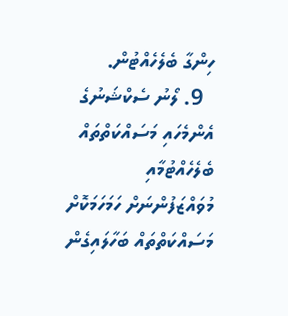ހިންގާ ބެލެހެއްޓުން.
  9. ލޯނު ސެކްޝަނުގެ އެންމެހައި މަސައްކަތްތައް ބެލެހެއްޓުމާއި މުވައްޒަފުންނަށް ހަމަހަމަކޮށް މަސައްކަތްތައް ބަހާލައިގެން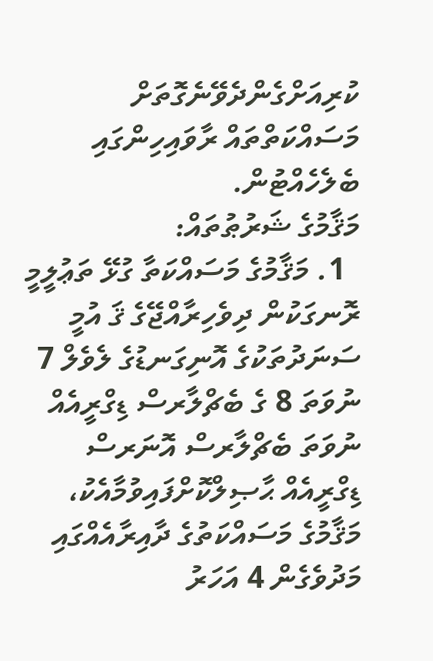ކުރިއަށްގެންދެވޭނެގޮތަށް މަސައްކަތްތައް ރާވައިހިންގައި ބެލެހެއްޓުން.
މަޤާމުގެ ޝަރުޠުތައް:
  1. މަޤާމުގެ މަސައްކަތާ ގުޅޭ ތަޢުލީމީ ރޮނގަކުން ދިވެހިރާއްޖޭގެ ޤަ އުމީ ސަނަދުތަކުގެ އޮނިގަނޑުގެ ލެވެލް 7 ނުވަތަ 8 ގެ ބެޗްލާރސް ޑިގްރީއެއް ނުވަތަ ބެޗްލާރސް އޮނަރސް ޑިގްރީއެއް ޙާޞިލްކޮށްފައިވުމާއެކު، މަޤާމުގެ މަސައްކަތުގެ ދާއިރާއެއްގައި މަދުވެގެން 4 އަހަރު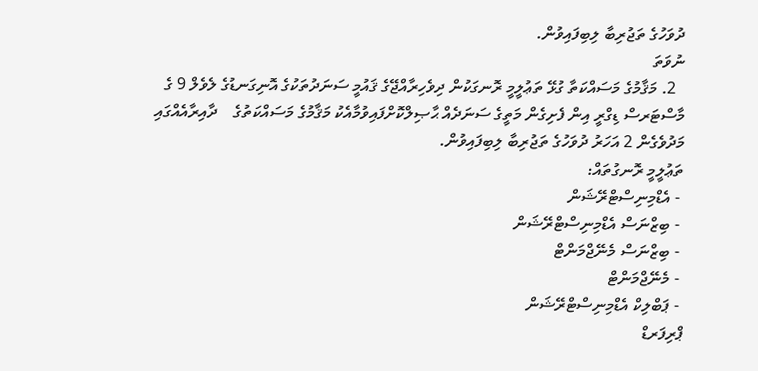ދުވަހުގެ ތަޖުރިބާ ލިބިފައިވުން.
ނުވަތަ
  2. މަޤާމުގެ މަސައްކަތާ ގުޅޭ ތަޢުލީމީ ރޮނގަކުން ދިވެހިރާއްޖޭގެ ޤައުމީ ސަނަދުތަކުގެ އޮނިގަނޑުގެ ލެވެލް 9 ގެ      މާސްޓަރސް ޑިގްރީ އިން ފެށިގެން މަތީގެ ސަނަދެއް ޙާޞިލްކޮށްފައިވުމާއެކު މަޤާމުގެ މަސައްކަތުގެ    ދާއިރާއެއްގައި މަދުވެގެން 2 އަހަރު ދުވަހުގެ ތަޖުރިބާ ލިބިފައިވުން.
ތަޢުލީމީ ރޮނގުތައް:
 - އެޑްމިނިސްޓްރޭޝަން
 - ބިޒްނަސް އެޑްމިނިސްޓްރޭޝަން
 - ބިޒްނަސް މެނޭޖްމަންޓް
 - މެނޭޖްމަންޓް
 - ޕަބްލިކް އެޑްމިނިސްޓްރޭޝަން
ޕްރިފަރޑް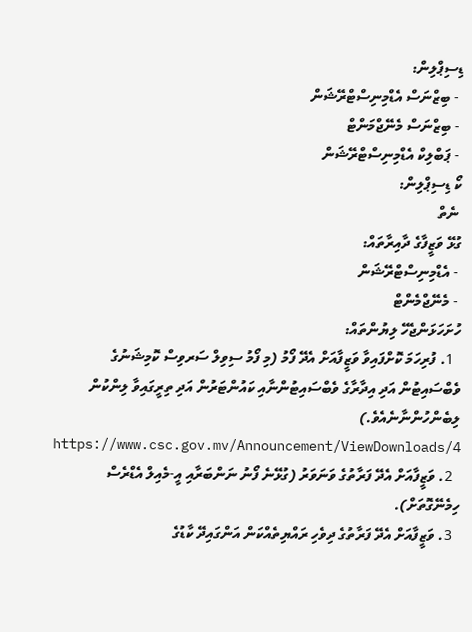ޑިސިޕްލިން:
 - ބިޒްނަސް އެޑްމިނިސްޓްރޭޝަން
 - ބިޒްނަސް މެނޭޖްމަންޓް
 - ޕަބްލިކް އެޑްމިނިސްޓްރޭޝަން
ކޯ ޑިސިޕްލިން:
 ނެތް
ގުޅޭ ވަޒީފާގެ ދާއިރާތައް:
 - އެޑްމިނިސްޓްރޭޝަން
 - މެނޭޖްމެންޓް
ހުށަހަޅަންޖެހޭ ލިޔުންތައް:
  1. ފުރިހަމަ ކޮށްފައިވާ ވަޒީފާއަށް އެދޭ ފޯމު (މި ފޯމު ސިވިލް ސަރވިސް ކޮމިޝަނުގެ ވެބްސައިޓުން އަދި އިދާރާގެ ވެބްސައިޓުންނާއި ކައުންޓަރުން އަދި ތިރީގައިވާ ލިންކުން ލިބެންހުންނާނެއެވެ.) https://www.csc.gov.mv/Announcement/ViewDownloads/4
  2. ވަޒީފާއަށް އެދޭ ފަރާތުގެ ވަނަވަރު (ގުޅޭނެ ފޯނު ނަންބަރާއި އީ-މެއިލް އެޑްރެސް ހިމެނޭގޮތަށް).
  3. ވަޒީފާއަށް އެދޭ ފަރާތުގެ ދިވެހި ރައްޔިތެއްކަން އަންގައިދޭ ކާޑުގެ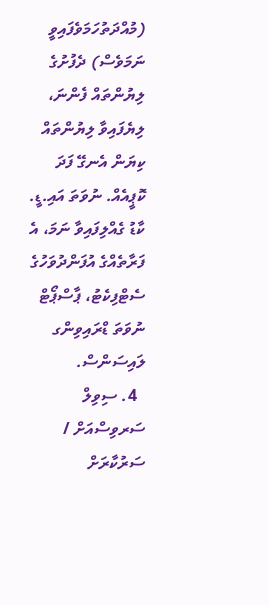(މުއްދަތުހަމަވެފައިވީ ނަމަވެސް) ދެފުށުގެ ލިޔުންތައް ފެންނަ، ލިޔެފައިވާ ލިޔުންތައް ކިޔަން އެނގޭ ފަދަ ކޮޕީއެއް. ނުވަތަ އައި.ޑީ. ކާޑު ގެއްލިފައިވާ ނަމަ، އެ ފަރާތެއްގެ އުފަންދުވަހުގެ ސެޓްފިކެޓު، ޕާސްޕޯޓް ނުވަތަ ޑްރައިވިންގ ލައިސަންސް.
  4. ސިވިލް ސަރވިސްއަށް / ސަރުކާރަށް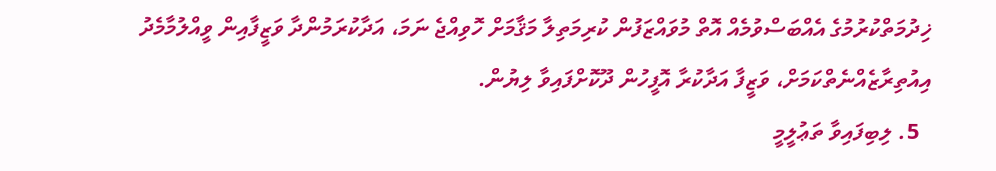ޚިދުމަތްކުރުމުގެ އެއްބަސްވުމެއް އޮތް މުވައްޒަފުން ކުރިމަތިލާ މަޤާމަށް ހޮވިއްޖެ ނަމަ، އަދާކުރަމުންދާ ވަޒީފާއިން ވީއްލުމާމެދު އިއުތިރާޒެއްނެތްކަމަށް، ވަޒީފާ އަދާކުރާ އޮފީހުން ދޫކޮށްފައިވާ ލިޔުން.
  5. ލިބިފައިވާ ތަޢުލީމީ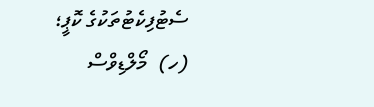ސެޓުފިކެޓުތަކުގެ ކޮޕީ؛
(ހ)  މޯލްޑިވްސް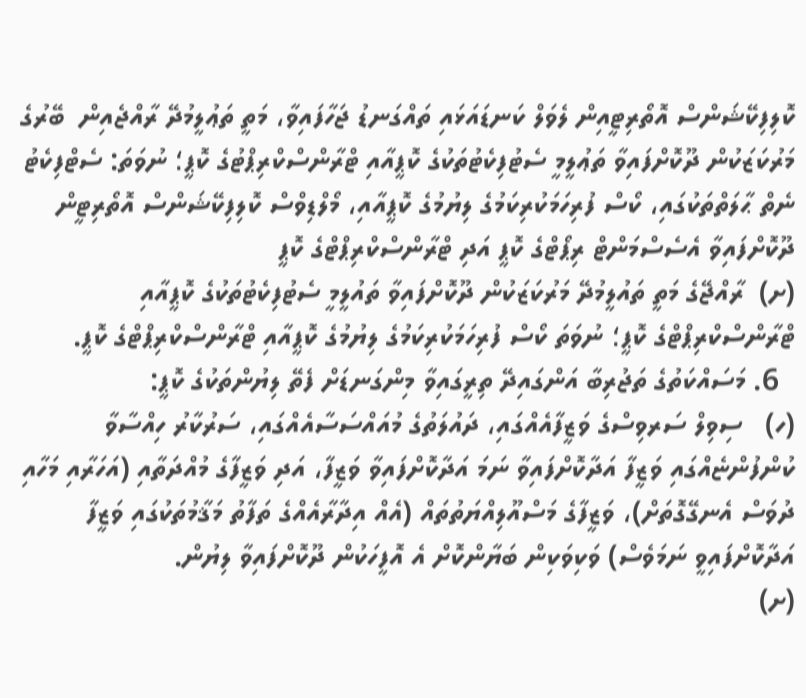ކޮލިފިކޭޝަންސް އޮތޯރިޓީއިން ލެވަލް ކަނޑައަޅައި ތައްގަނޑު ޖަހާފައިވާ، މަތީ ތަޢުލީމުދޭ ރާއްޖެއިން  ބޭރުގެ މަރުކަޒަކުން ދޫކޮށްފައިވާ ތަޢުލީމީ ސެޓުފިކެޓުތަކުގެ ކޮޕީއާއި ޓްރާންސްކްރިޕްޓުގެ ކޮޕީ؛ ނުވަތަ: ސެޓްފިކެޓު ނެތް ޙާލަތްތަކުގައި، ކޯސް ފުރިހަމަކުރިކަމުގެ ލިޔުމުގެ ކޮޕީއާއި، މޯލްޑިވްސް ކޮލިފިކޭޝަންސް އޮތޯރިޓީން ދޫކޮށްފައިވާ އެސެސްމަންޓް ރިޕޯޓްގެ ކޮޕީ އަދި ޓްރާންސްކްރިޕްޓްގެ ކޮޕީ
(ށ)  ރާއްޖޭގެ މަތީ ތައުލީމުދޭ މަރުކަޒަކުން ދޫކޮށްފައިވާ ތައުލީމީ ސެޓުފިކެޓުތަކުގެ ކޮޕީއާއި ޓްރާންސްކްރިޕްޓްގެ ކޮޕީ؛ ނުވަތަ ކޯސް ފުރިހަމަކުރިކަމުގެ ލިޔުމުގެ ކޮޕީއާއި ޓްރާންސްކްރިޕްޓްގެ ކޮޕީ.
  6. މަސައްކަތުގެ ތަޖުރިބާ އަންގައިދޭ ތިރީގައިވާ މިންގަނޑަށް ފެތޭ ލިޔުންތަކުގެ ކޮޕީ:
(ހ)   ސިވިލް ސަރވިސްގެ ވަޒީފާއެއްގައި، ދައުލަތުގެ މުއައްސަސާއެއްގައި، ސަރުކާރު ހިއްސާވާ ކުންފުންޏެއްގައި ވަޒީފާ އަދާކޮށްފައިވާ ނަމަ އަދާކޮށްފައިވާ ވަޒީފާ، އަދި ވަޒީފާގެ މުއްދަތާއި (އަހަރާއި މަހާއި ދުވަސް އެނގޭގޮތަށް)، ވަޒީފާގެ މަސްއޫލިއްޔަތުތައް (އެއް އިދާރާއެއްގެ ތަފާތު މަޤާމުތަކުގައި ވަޒީފާ އަދާކޮށްފައިވީ ނަމަވެސް) ވަކިވަކިން ބަޔާންކޮށް އެ އޮފީހަކުން ދޫކޮށްފައިވާ ލިޔުން.
(ށ)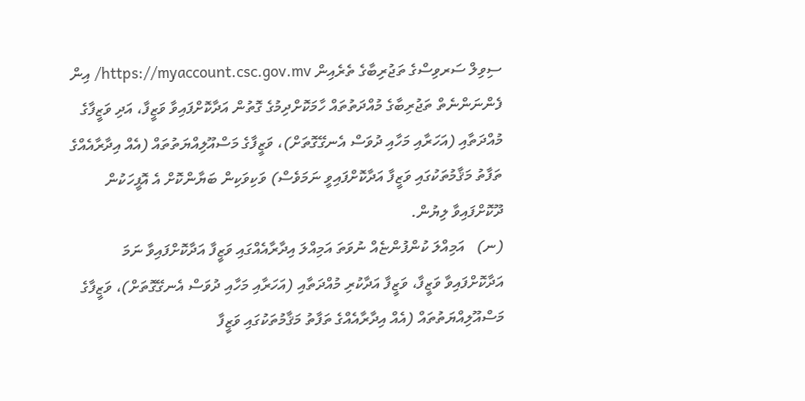ސިވިލް ސަރވިސްގެ ތަޖުރިބާގެ ތެރެއިން https://myaccount.csc.gov.mv/ އިން ފެންނަންނެތް ތަޖުރިބާގެ މުއްދަތުތައް ހާމަކޮށްދިމުގެ ގޮތުން އަދާކޮށްފައިވާ ވަޒީފާ، އަދި ވަޒީފާގެ މުއްދަތާއި (އަހަރާއި މަހާއި ދުވަސް އެނގޭގޮތަށް)، ވަޒީފާގެ މަސްއޫލިއްޔަތުތައް (އެއް އިދާރާއެއްގެ ތަފާތު މަޤާމުތަކުގައި ވަޒީފާ އަދާކޮށްފައިވީ ނަމަވެސް) ވަކިވަކިން ބަޔާންކޮށް އެ އޮފީހަކުން ދޫކޮށްފައިވާ ލިޔުން.
(ނ)   އަމިއްލަ ކުންފުންޏެއް ނުވަތަ އަމިއްލަ އިދާރާއެއްގައި ވަޒީފާ އަދާކޮށްފައިވާ ނަމަ އަދާކޮށްފައިވާ ވަޒީފާ، ވަޒީފާ އަދާކުރި މުއްދަތާއި (އަހަރާއި މަހާއި ދުވަސް އެނގޭގޮތަށް)، ވަޒީފާގެ މަސްއޫލިއްޔަތުތައް (އެއް އިދާރާއެއްގެ ތަފާތު މަޤާމުތަކުގައި ވަޒީފާ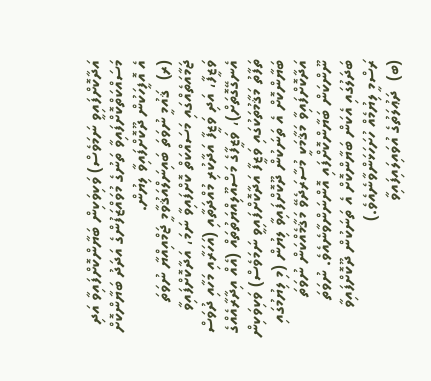އަދާކޮށްފައިވީ ނަމަވެސް) ވަކިވަކިން ބަޔާންކޮށްފައިވާ އަދި މަސައްކަތްކޮށްފައިވާ ތަނުގެ މުވައްޒަފުންގެ އަދަދު ބަޔާންކޮށް އެ އޮފީހަކުން ދޫކޮށްފައިވާ ލިޔުން.
(ރ)  ޤައުމީ ނުވަތަ ބައިނަލްއަޤުވާމީ ޖަމްއިއްޔާ ނުވަތަ ޖަމާއަތެއްގައި މަސައްކަތް ކޮށްފައިވާ ނަމަ، އަދާކޮށްފައިވާ ވަޒީފާ، އަދި ވަޒީފާ އަދާކުރި މުއްދަތާއި (އަހަރާއި މަހާއި ދުވަސް އެނގޭގޮތަށް)، ވަޒީފާގެ މަސްއޫލިއްޔަތުތައް (އެއް އިދާރާއެއްގެ ތަފާތު މަޤާމުތަކުގައި ވަޒީފާ އަދާކޮށްފައިވީ ނަމަވެސް) ވަކިވަކިން ބަޔާންކޮށް އެ ތަނަކުން ދޫކޮށްފައިވާ ލިޔުން (މި ލިޔުމުގައި އަދާކޮށްފައިވާ މަޤާމަކީ މުސާރަދެވޭ މަޤާމެއްކަން ނުވަތަ ނޫންކަން ބަޔާންކޮށްފައި އޮންނަންވާނެއެވެ. ނުވަތަ ބަދަލުގައި އެކަން ބަޔާންކޮށް އެ ތަނަކުން ދޫކޮށްފައިވާ ރަސްމީ ލިޔުމެއް ހުށަހަޅަންވާނެއެވެ.)
(ބ)  ދަޢުލަތުގެ އުވައިލައިފައިވާ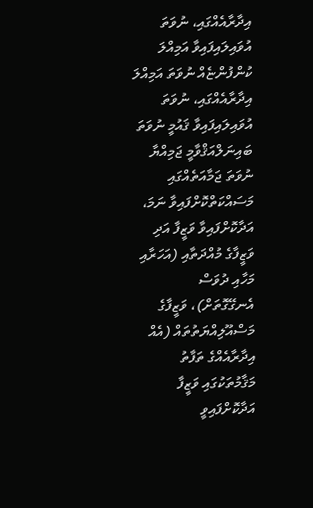އިދާރާއެއްގައި، ނުވަތަ އުވައިލައިފައިވާ އަމިއްލަ ކުންފުންޏެއް ނުވަތަ އަމިއްލަ އިދާރާއެއްގައި، ނުވަތަ އުވައިލައިފައިވާ ޤައުމީ ނުވަތަ ބައިނަލްއަޤްވާމީ ޖަމިއްޔާ ނުވަތަ ޖަމާއަތެއްގައި މަސައްކަތްކޮށްފައިވާ ނަމަ، އަދާކޮށްފައިވާ ވަޒީފާ އަދި ވަޒީފާގެ މުއްދަތާއި (އަހަރާއި މަހާއި ދުވަސް އެނގޭގޮތަށް)، ވަޒީފާގެ މަސްއޫލިއްޔަތުތައް (އެއް އިދާރާއެއްގެ ތަފާތު މަޤާމުތަކުގައި ވަޒީފާ އަދާކޮށްފައިވީ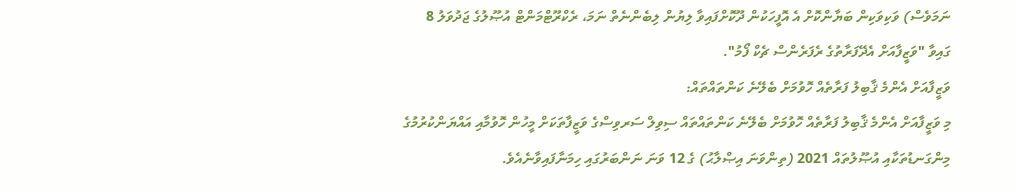ނަމަވެސް) ވަކިވަކިން ބަޔާންކޮށް އެ އޮފީހަކުން ދޫކޮށްފައިވާ ލިޔުން ލިބެންނެތް ނަމަ، ރެކްރޫޓްމަންޓް އުޞޫލުގެ ޖަދުވަލު 8 ގައިވާ "ވަޒީފާއަށް އެދޭފަރާތުގެ ރެފަރެންސް ޗެކް ފޯމު".
ވަޒީފާއަށް އެންމެ ޤާބިލު ފަރާތެއް ހޮވުމަށް ބެލޭނެ ކަންތައްތައް:
މި ވަޒީފާއަށް އެންމެ ޤާބިލު ފަރާތެއް ހޮވުމަށް ބެލޭނެ ކަންތައްތައް ސިވިލް ސަރވިސްގެ ވަޒީފާތަކަށް މީހުން ހޮވުމާއި އައްޔަންކުރުމުގެ މިންގަނޑުތަކާއި އުޞޫލުތައް 2021 (ތިންވަނަ އިޞްލާޙު) ގެ 12 ވަނަ ނަންބަރުގައި ހިމަނާފައިވާނެއެވެ.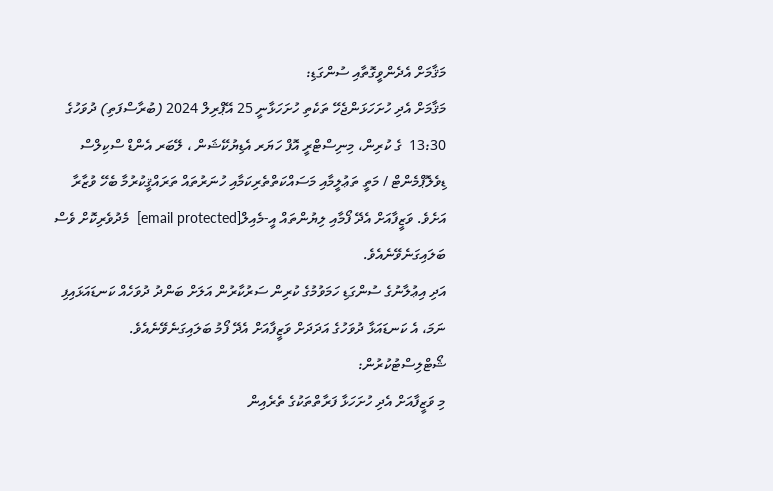މަޤާމަށް އެދެންވީގޮތާއި ސުންގަޑި:
މަޤާމަށް އެދި ހުށަހަޅަންޖެހޭ ތަކެތި ހުށަހަޅާނީ 25 އޭޕްރިލް 2024 (ބުރާސްފަތި) ދުވަހުގެ 13:30  ގެ ކުރިން، މިނިސްޓްރީ އޮފް ހަޔަރ އެޑިޔުކޭޝަން ، ލޭބަރ އެންޑް ސްކިލްސް ޑިވެލޮޕްމެންޓް / މަތީ ތަޢުލީމާއި މަސައްކަތްތެރިކަމާއި ހުނަރުތައް ތަރައްޤީކުރުމާ ބެހޭ ވުޒާރާ އަށެވެ. ވަޒީފާއަށް އެދޭ ފޯމާއި ލިޔުންތައް އީ-މެއިލް[email protected]  މެދުވެރިކޮށް ވެސް ބަލައިގަނެވޭނެއެވެ.
އަދި އިޢުލާނުގެ ސުންގަޑި ހަމަވުމުގެ ކުރިން ސަރުކާރުން އަލަށް ބަންދު ދުވަހެއް ކަނޑައަޅައިފި ނަމަ، އެ ކަނޑައަޅާ ދުވަހުގެ އަދަދަށް ވަޒީފާއަށް އެދޭ ފޯމު ބަލައިގަނެވޭނެއެވެ.
ޝޯޓްލިސްޓުކުރުން:
މި ވަޒީފާއަށް އެދި ހުށަހަޅާ ފަރާތްތަކުގެ ތެރެއިން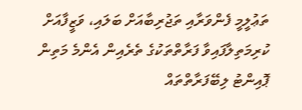ތަޢުލީމީ ފެންވަރާއި ތަޖުރިބާއަށް ބަލައި، ވަޒީފާއަށް ކުރިމަތިލާފައިވާ ފަރާތްތަކުގެ ތެރެއިން އެންމެ މަތިން ޕޮއިންޓު ލިބޭފަރާތްތައް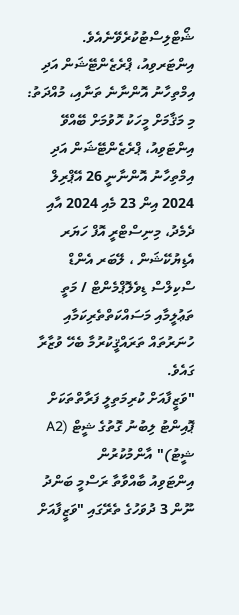ޝޯޓްލިސްޓުކުރެވޭނެއެވެ.
އިންޓަރވިއު، ޕްރެޒެންޓޭޝަން އަދި އިމްތިހާނު އޮންނާނެ ތަނާއި، މުއްދަތު:
މި މަޤާމަށް މީހަކު ހޮވުމަށް ބޭއްވޭ އިންޓަވިއު، ޕްރެޒެންޓޭޝަން އަދި އިމްތިހާނު އޮންނާނީ 26 އޭޕްރިލް 2024 އިން 23 މެއި 2024 އާއި ދެމެދު، މިނިސްޓްރީ އޮފް ހަޔަރ އެޑިޔުކޭޝަން ، ލޭބަރ އެންޑް ސްކިލްސް ޑިވެލޮޕްމެންޓް / މަތީ ތަޢުލީމާއި މަސައްކަތްތެރިކަމާއި ހުނަރުތައް ތަރައްޤީކުރުމާ ބެހޭ ވުޒާރާ ގައެވެ.
"ވަޒީފާއަށް ކުރިމަތިލީ ފަރާތްތަކަށް ޕޮއިންޓު ލިބުނު ގޮތުގެ ޝީޓް (A2 ޝީޓު)" އާންމުކުރުން
އިންޓަވިއު ބާއްވާތާ ރަސްމީ ބަންދު ނޫން 3 ދުވަހުގެ ތެރޭގައި "ވަޒީފާއަށް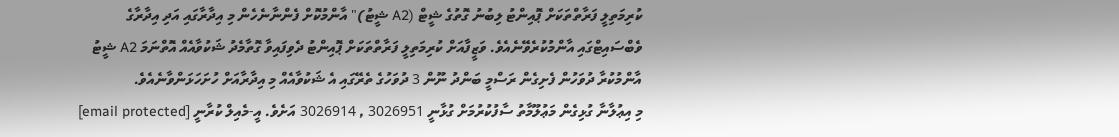ކުރިމަތިލީ ފަރާތްތަކަށް ޕޮއިންޓު ލިބުނު ގޮތުގެ ޝީޓް (A2 ޝީޓު)" އާންމުކޮށް ފެންނާނެހެން މި އިދާރާގައި އަދި އިދާރާގެ ވެބްސައިޓްގައި އާންމުކުރެވޭނެއެވެ. ވަޒީފާއަށް ކުރިމަތިލީ ފަރާތްތަކަށް ޕޮއިންޓު ދެވިފައިވާ ގޮތާމެދު ޝަކުވާއެއް އޮތްނަމަ A2 ޝީޓު އާންމުކުރާ ދުވަހުން ފެށިގެން ރަސްމީ ބަންދު ނޫން 3 ދުވަހުގެ ތެރޭގައި އެ ޝަކުވާއެއް މި އިދާރާއަށް ހުށަހަޅަންވާނެއެވެ.
މި އިޢުލާނާ ގުޅިގެން މަޢުލޫމާތު ސާފުކުރުމަށް ގުޅާނީ 3026951 , 3026914 އަށެވެ. އީ-މެއިލް ކުރާނީ [email protected]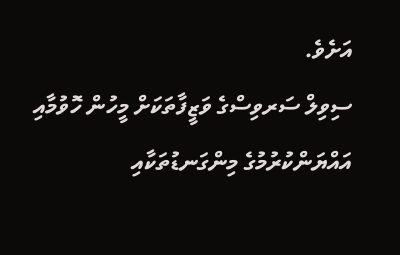އަށެވެ.
ސިވިލް ސަރވިސްގެ ވަޒީފާތަކަށް މީހުން ހޮވުމާއި އައްޔަންކުރުމުގެ މިންގަނޑުތަކާއި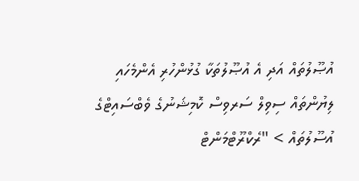އުޞޫލުތައް އަދި އެ އުޞޫލުތަކާ ގުޅުންހުރި އެންމެހައި ލިޔުންތައް ސިވިލް ސަރވިސް ކޮމިޝަނުގެ ވެބްސައިޓްގެ އުސޫލުތައް > "ރެކްރޫޓްމަންޓް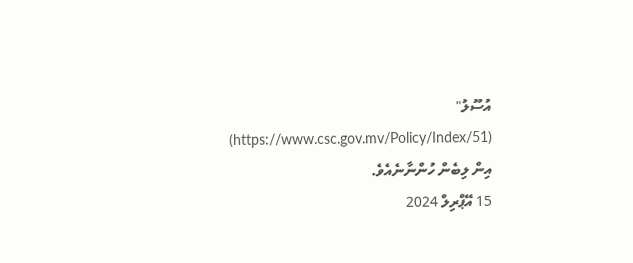އުސޫލު" (https://www.csc.gov.mv/Policy/Index/51) އިން ލިބެން ހުންނާނެއެވެ.
15 އޭޕްރިލް 2024